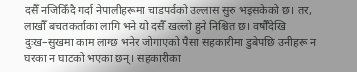दसैँ नजिकिँदै गर्दा नेपालीहरूमा चाडपर्वको उल्लास सुरु भइसकेको छ। तर, लाखौँ बचतकर्ताका लागि भने यो दसैँ खल्लो हुने निश्चित छ। वर्षौँदेखि दुःख–सुखमा काम लाग्छ भनेर जोगाएको पैसा सहकारीमा डुबेपछि उनीहरू न घरका न घाटको भएका छन्। सहकारीका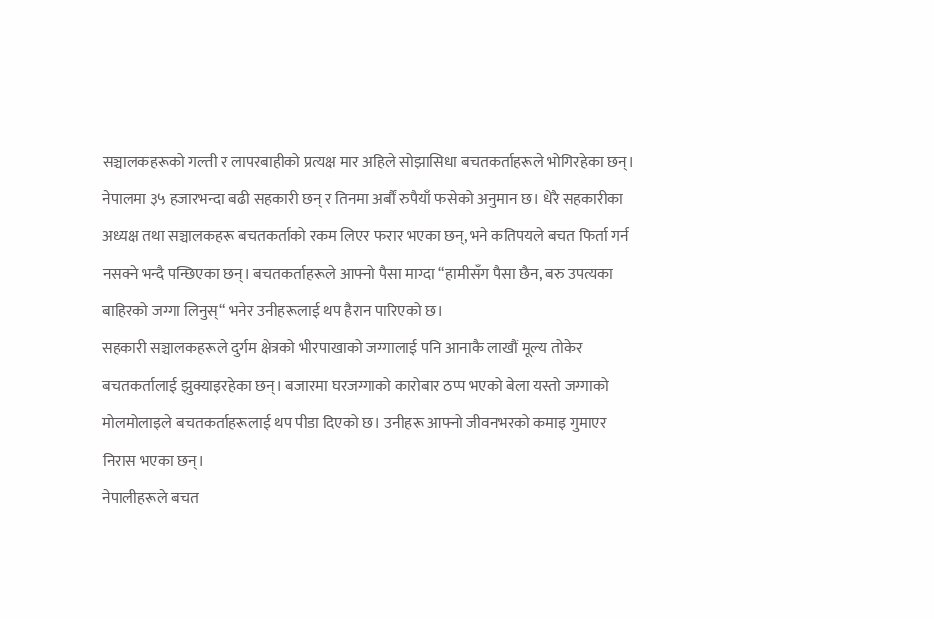सञ्चालकहरूको गल्ती र लापरबाहीको प्रत्यक्ष मार अहिले सोझासिधा बचतकर्ताहरूले भोगिरहेका छन्।
नेपालमा ३५ हजारभन्दा बढी सहकारी छन् र तिनमा अर्बौं रुपैयाँ फसेको अनुमान छ। धेरै सहकारीका अध्यक्ष तथा सञ्चालकहरू बचतकर्ताको रकम लिएर फरार भएका छन्, भने कतिपयले बचत फिर्ता गर्न नसक्ने भन्दै पन्छिएका छन्। बचतकर्ताहरूले आफ्नो पैसा माग्दा “हामीसँग पैसा छैन, बरु उपत्यका बाहिरको जग्गा लिनुस्“ भनेर उनीहरूलाई थप हैरान पारिएको छ।
सहकारी सञ्चालकहरूले दुर्गम क्षेत्रको भीरपाखाको जग्गालाई पनि आनाकै लाखौं मूल्य तोकेर बचतकर्तालाई झुक्याइरहेका छन्। बजारमा घरजग्गाको कारोबार ठप्प भएको बेला यस्तो जग्गाको मोलमोलाइले बचतकर्ताहरूलाई थप पीडा दिएको छ। उनीहरू आफ्नो जीवनभरको कमाइ गुमाएर निरास भएका छन्।
नेपालीहरूले बचत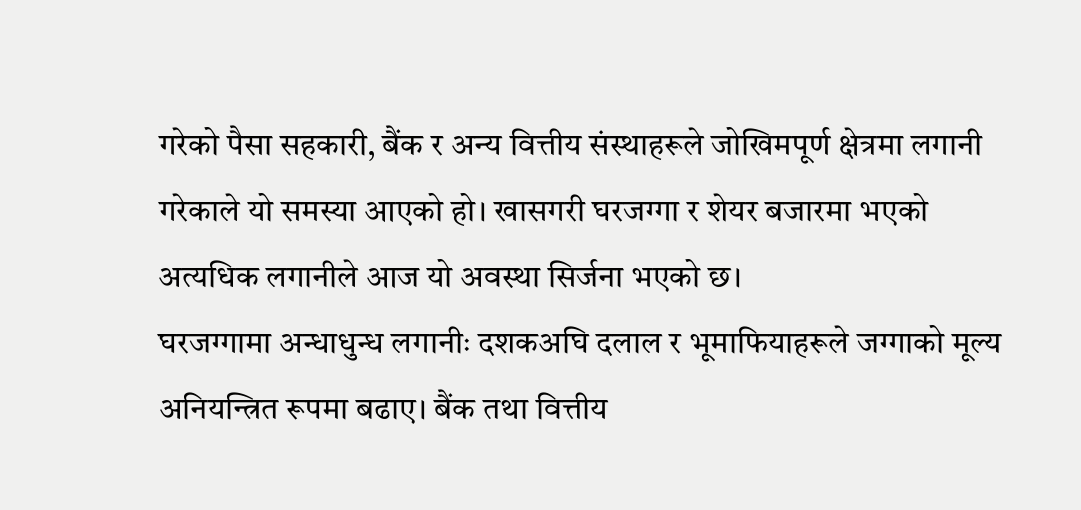गरेको पैसा सहकारी, बैंक र अन्य वित्तीय संस्थाहरूले जोखिमपूर्ण क्षेत्रमा लगानी गरेकाले यो समस्या आएको हो। खासगरी घरजग्गा र शेयर बजारमा भएको अत्यधिक लगानीले आज यो अवस्था सिर्जना भएको छ।
घरजग्गामा अन्धाधुन्ध लगानीः दशकअघि दलाल र भूमाफियाहरूले जग्गाको मूल्य अनियन्त्रित रूपमा बढाए। बैंक तथा वित्तीय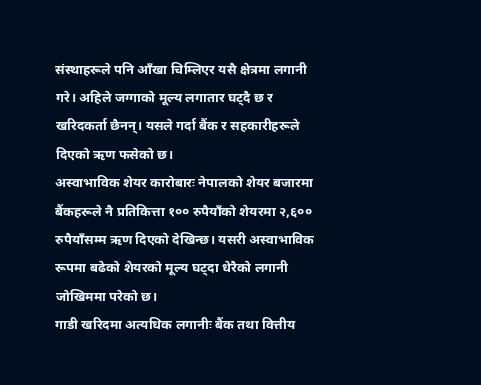संस्थाहरूले पनि आँखा चिम्लिएर यसै क्षेत्रमा लगानी गरे। अहिले जग्गाको मूल्य लगातार घट्दै छ र खरिदकर्ता छैनन्। यसले गर्दा बैंक र सहकारीहरूले दिएको ऋण फसेको छ।
अस्वाभाविक शेयर कारोबारः नेपालको शेयर बजारमा बैंकहरूले नै प्रतिकित्ता १०० रुपैयाँको शेयरमा २,६०० रुपैयाँसम्म ऋण दिएको देखिन्छ। यसरी अस्वाभाविक रूपमा बढेको शेयरको मूल्य घट्दा धेरैको लगानी जोखिममा परेको छ।
गाडी खरिदमा अत्यधिक लगानीः बैंक तथा वित्तीय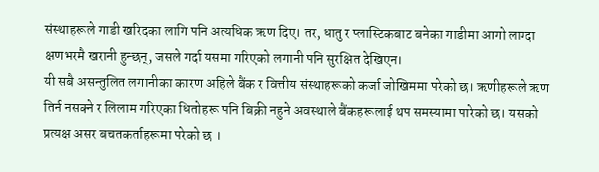संस्थाहरूले गाडी खरिदका लागि पनि अत्यधिक ऋण दिए। तर, धातु र प्लास्टिकबाट बनेका गाडीमा आगो लाग्दा क्षणभरमै खरानी हुन्छन्, जसले गर्दा यसमा गरिएको लगानी पनि सुरक्षित देखिएन।
यी सबै असन्तुलित लगानीका कारण अहिले बैंक र वित्तीय संस्थाहरूको कर्जा जोखिममा परेको छ। ऋणीहरूले ऋण तिर्न नसक्ने र लिलाम गरिएका धितोहरू पनि बिक्री नहुने अवस्थाले बैंकहरूलाई थप समस्यामा पारेको छ। यसको प्रत्यक्ष असर बचतकर्ताहरूमा परेको छ ।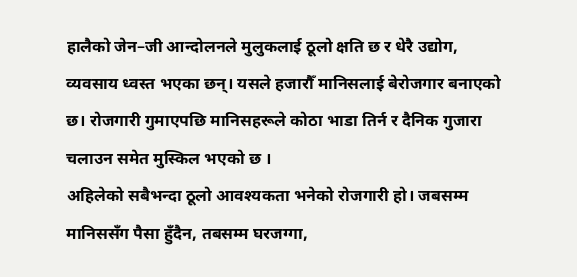हालैको जेन–जी आन्दोलनले मुलुकलाई ठूलो क्षति छ र धेरै उद्योग, व्यवसाय ध्वस्त भएका छन्। यसले हजारौँ मानिसलाई बेरोजगार बनाएको छ। रोजगारी गुमाएपछि मानिसहरूले कोठा भाडा तिर्न र दैनिक गुजारा चलाउन समेत मुस्किल भएको छ ।
अहिलेको सबैभन्दा ठूलो आवश्यकता भनेको रोजगारी हो। जबसम्म मानिससँग पैसा हुँदैन, तबसम्म घरजग्गा,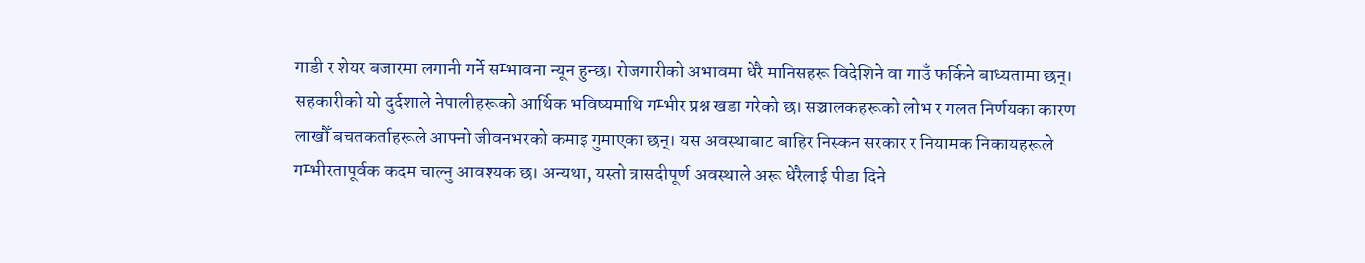गाडी र शेयर बजारमा लगानी गर्ने सम्भावना न्यून हुन्छ। रोजगारीको अभावमा धेरै मानिसहरू विदेशिने वा गाउँ फर्किने बाध्यतामा छन्।
सहकारीको यो दुर्दशाले नेपालीहरूको आर्थिक भविष्यमाथि गम्भीर प्रश्न खडा गरेको छ। सञ्चालकहरूको लोभ र गलत निर्णयका कारण लाखौँ बचतकर्ताहरूले आफ्नो जीवनभरको कमाइ गुमाएका छन्। यस अवस्थाबाट बाहिर निस्कन सरकार र नियामक निकायहरूले गम्भीरतापूर्वक कदम चाल्नु आवश्यक छ। अन्यथा, यस्तो त्रासदीपूर्ण अवस्थाले अरू धेरैलाई पीडा दिने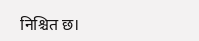निश्चित छ।